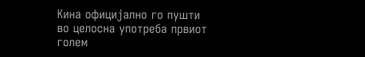Кина официјално го пушти во целосна употреба првиот голем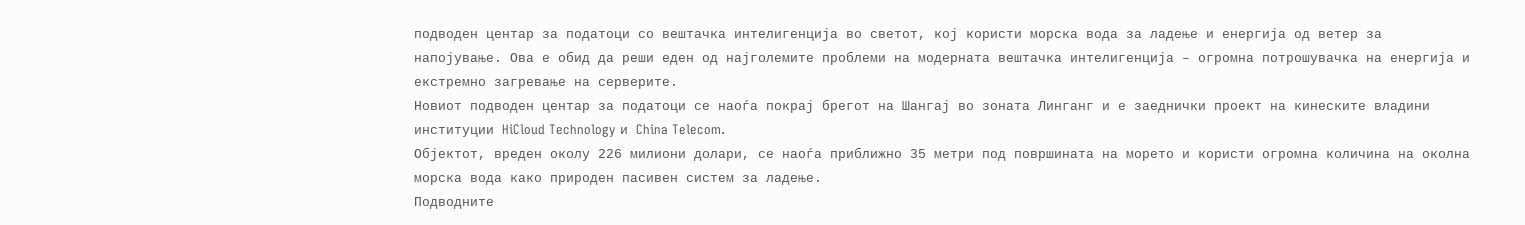подводен центар за податоци со вештачка интелигенција во светот, кој користи морска вода за ладење и енергија од ветер за напојување. Ова е обид да реши еден од најголемите проблеми на модерната вештачка интелигенција – огромна потрошувачка на енергија и екстремно загревање на серверите.
Новиот подводен центар за податоци се наоѓа покрај брегот на Шангај во зоната Линганг и е заеднички проект на кинеските владини институции HiCloud Technology и China Telecom.
Објектот, вреден околу 226 милиони долари, се наоѓа приближно 35 метри под површината на морето и користи огромна количина на околна морска вода како природен пасивен систем за ладење.
Подводните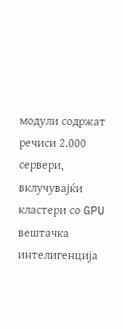модули содржат речиси 2.000 сервери, вклучувајќи кластери со GPU вештачка интелигенција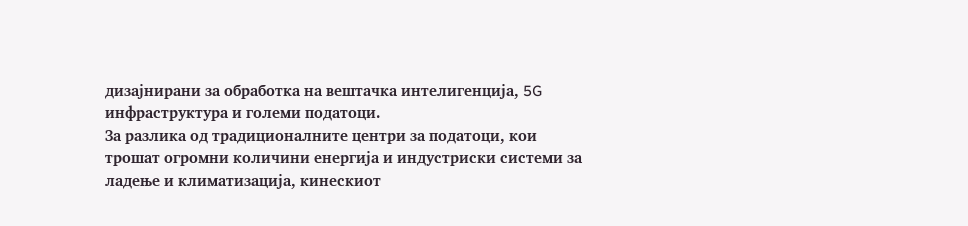дизајнирани за обработка на вештачка интелигенција, 5G инфраструктура и големи податоци.
За разлика од традиционалните центри за податоци, кои трошат огромни количини енергија и индустриски системи за ладење и климатизација, кинескиот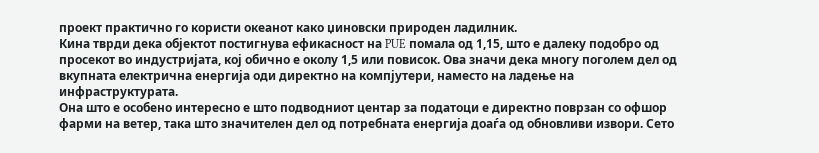проект практично го користи океанот како џиновски природен ладилник.
Кина тврди дека објектот постигнува ефикасност на PUE помала од 1,15, што е далеку подобро од просекот во индустријата, кој обично е околу 1,5 или повисок. Ова значи дека многу поголем дел од вкупната електрична енергија оди директно на компјутери, наместо на ладење на инфраструктурата.
Она што е особено интересно е што подводниот центар за податоци е директно поврзан со офшор фарми на ветер, така што значителен дел од потребната енергија доаѓа од обновливи извори. Сето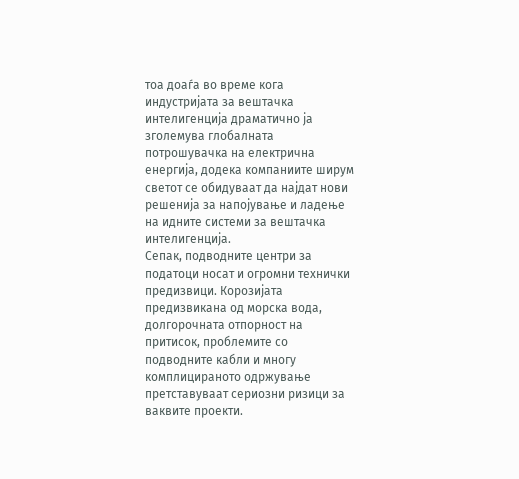тоа доаѓа во време кога индустријата за вештачка интелигенција драматично ја зголемува глобалната потрошувачка на електрична енергија, додека компаниите ширум светот се обидуваат да најдат нови решенија за напојување и ладење на идните системи за вештачка интелигенција.
Сепак, подводните центри за податоци носат и огромни технички предизвици. Корозијата предизвикана од морска вода, долгорочната отпорност на притисок, проблемите со подводните кабли и многу комплицираното одржување претставуваат сериозни ризици за ваквите проекти.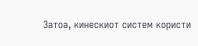Затоа, кинескиот систем користи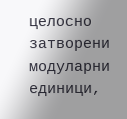целосно затворени модуларни единици,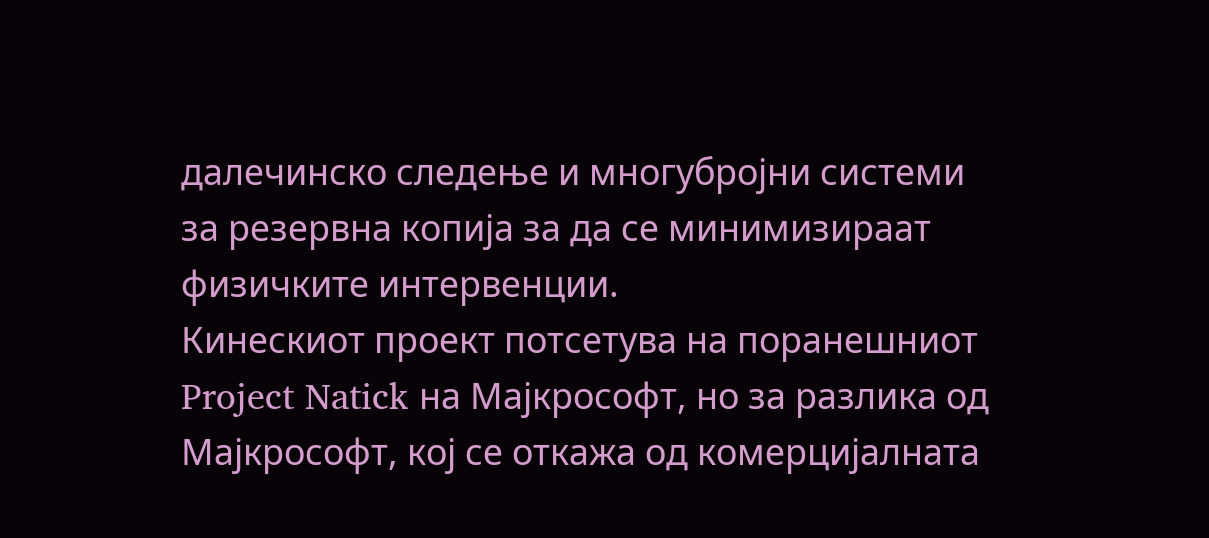далечинско следење и многубројни системи за резервна копија за да се минимизираат физичките интервенции.
Кинескиот проект потсетува на поранешниот Project Natick на Мајкрософт, но за разлика од Мајкрософт, кој се откажа од комерцијалната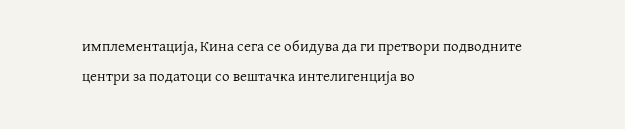имплементација, Кина сега се обидува да ги претвори подводните центри за податоци со вештачка интелигенција во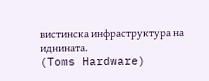вистинска инфраструктура на иднината.
(Toms Hardware)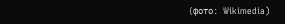(фото: Wikimedia)